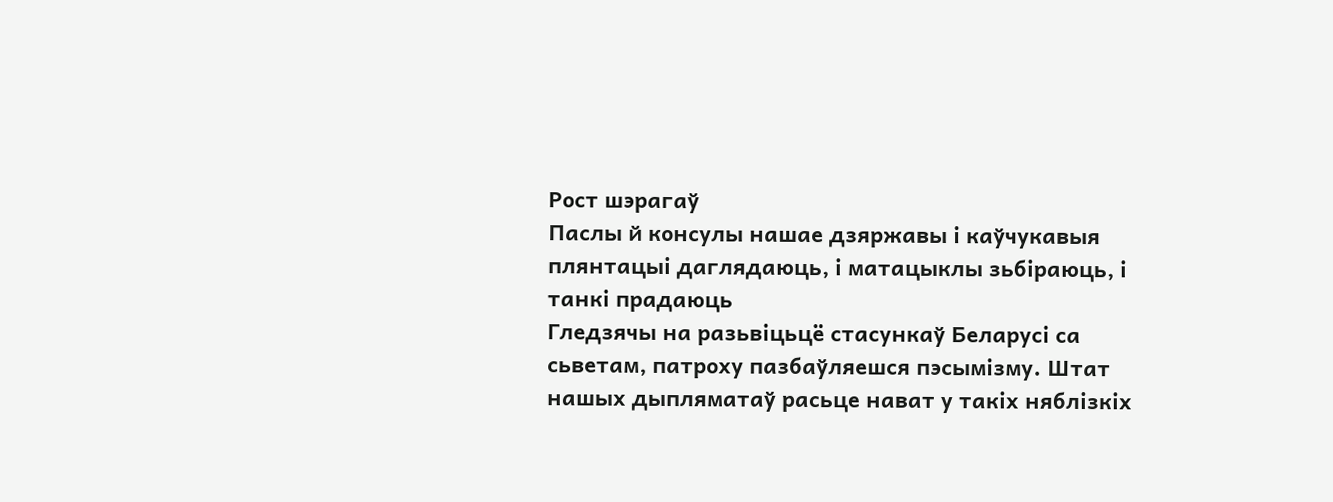Рост шэрагаў
Паслы й консулы нашае дзяржавы і каўчукавыя плянтацыі даглядаюць, і матацыклы зьбіраюць, і танкі прадаюць
Гледзячы на разьвіцьцё стасункаў Беларусі са сьветам, патроху пазбаўляешся пэсымізму. Штат нашых дыпляматаў расьце нават у такіх няблізкіх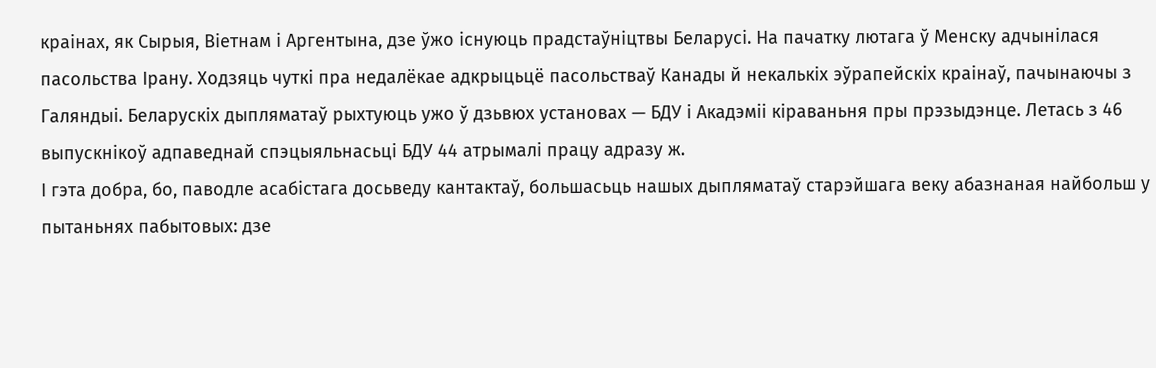краінах, як Сырыя, Віетнам і Аргентына, дзе ўжо існуюць прадстаўніцтвы Беларусі. На пачатку лютага ў Менску адчынілася пасольства Ірану. Ходзяць чуткі пра недалёкае адкрыцьцё пасольстваў Канады й некалькіх эўрапейскіх краінаў, пачынаючы з Галяндыі. Беларускіх дыпляматаў рыхтуюць ужо ў дзьвюх установах — БДУ і Акадэміі кіраваньня пры прэзыдэнце. Летась з 46 выпускнікоў адпаведнай спэцыяльнасьці БДУ 44 атрымалі працу адразу ж.
І гэта добра, бо, паводле асабістага досьведу кантактаў, большасьць нашых дыпляматаў старэйшага веку абазнаная найбольш у пытаньнях пабытовых: дзе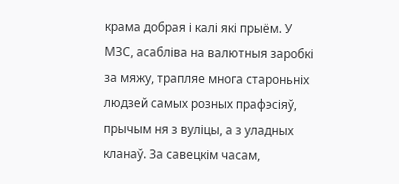крама добрая і калі які прыём. У МЗС, асабліва на валютныя заробкі за мяжу, трапляе многа староньніх людзей самых розных прафэсіяў, прычым ня з вуліцы, а з уладных кланаў. За савецкім часам,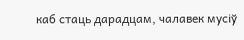каб стаць дарадцам, чалавек мусіў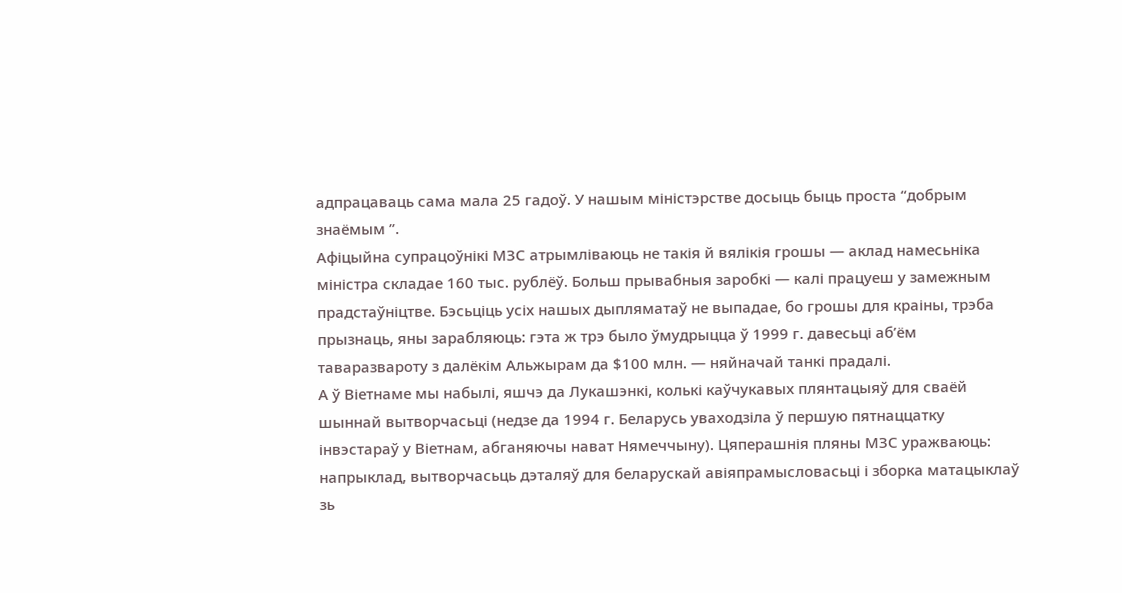адпрацаваць сама мала 25 гадоў. У нашым міністэрстве досыць быць проста “добрым знаёмым ”.
Афіцыйна супрацоўнікі МЗС атрымліваюць не такія й вялікія грошы — аклад намесьніка міністра складае 160 тыс. рублёў. Больш прывабныя заробкі — калі працуеш у замежным прадстаўніцтве. Бэсьціць усіх нашых дыпляматаў не выпадае, бо грошы для краіны, трэба прызнаць, яны зарабляюць: гэта ж трэ было ўмудрыцца ў 1999 г. давесьці аб’ём таваразвароту з далёкім Альжырам да $100 млн. — няйначай танкі прадалі.
А ў Віетнаме мы набылі, яшчэ да Лукашэнкі, колькі каўчукавых плянтацыяў для сваёй шыннай вытворчасьці (недзе да 1994 г. Беларусь уваходзіла ў першую пятнаццатку інвэстараў у Віетнам, абганяючы нават Нямеччыну). Цяперашнія пляны МЗС уражваюць: напрыклад, вытворчасьць дэталяў для беларускай авіяпрамысловасьці і зборка матацыклаў зь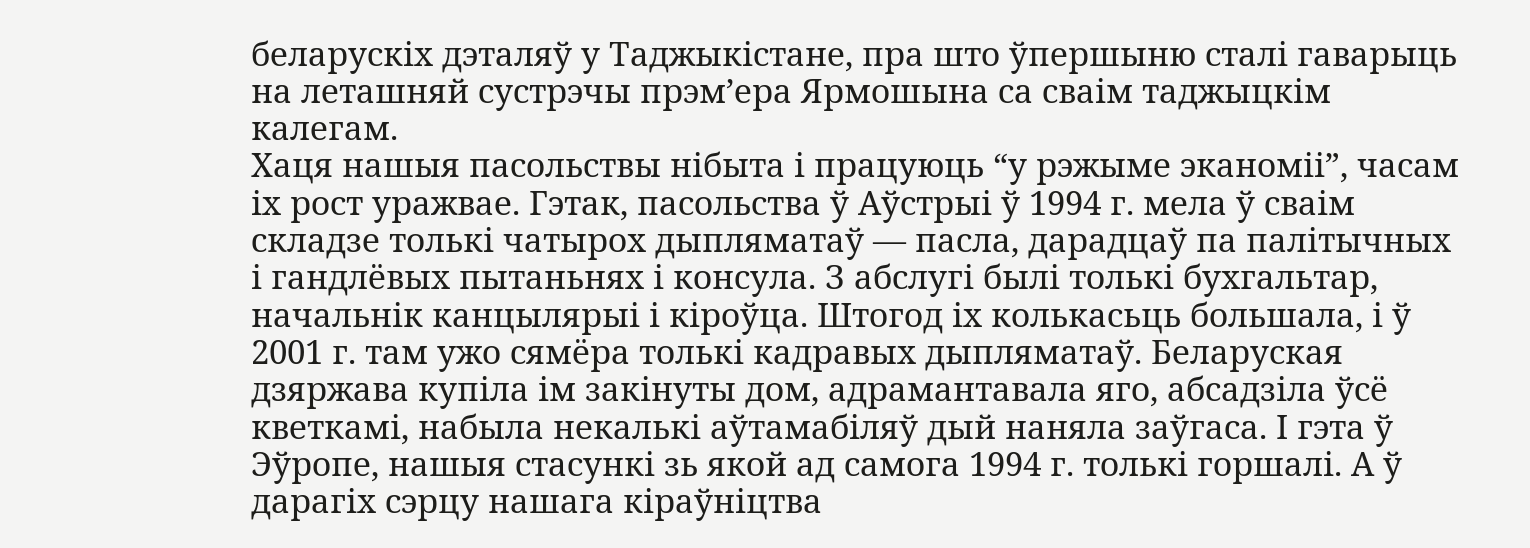беларускіх дэталяў у Таджыкістане, пра што ўпершыню сталі гаварыць на леташняй сустрэчы прэм’ера Ярмошына са сваім таджыцкім калегам.
Хаця нашыя пасольствы нібыта і працуюць “у рэжыме эканоміі”, часам іх рост уражвае. Гэтак, пасольства ў Аўстрыі ў 1994 г. мела ў сваім складзе толькі чатырох дыпляматаў — пасла, дарадцаў па палітычных і гандлёвых пытаньнях і консула. З абслугі былі толькі бухгальтар, начальнік канцылярыі і кіроўца. Штогод іх колькасьць большала, і ў 2001 г. там ужо сямёра толькі кадравых дыпляматаў. Беларуская дзяржава купіла ім закінуты дом, адрамантавала яго, абсадзіла ўсё кветкамі, набыла некалькі аўтамабіляў дый наняла заўгаса. І гэта ў Эўропе, нашыя стасункі зь якой ад самога 1994 г. толькі горшалі. А ў дарагіх сэрцу нашага кіраўніцтва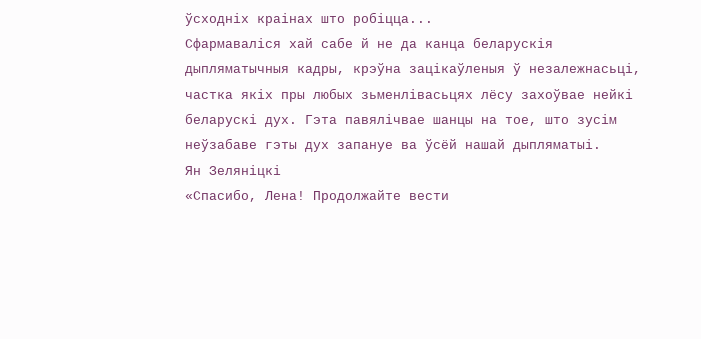ўсходніх краінах што робіцца...
Сфармаваліся хай сабе й не да канца беларускія дыпляматычныя кадры, крэўна зацікаўленыя ў незалежнасьці, частка якіх пры любых зьменлівасьцях лёсу захоўвае нейкі беларускі дух. Гэта павялічвае шанцы на тое, што зусім неўзабаве гэты дух запануе ва ўсёй нашай дыпляматыі.
Ян Зеляніцкі
«Спасибо, Лена! Продолжайте вести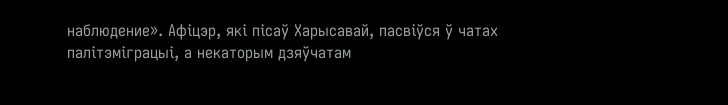наблюдение». Афіцэр, які пісаў Харысавай, пасвіўся ў чатах палітэміграцыі, а некаторым дзяўчатам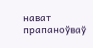нават прапаноўваў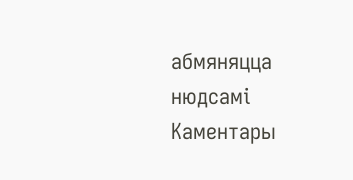абмяняцца нюдсамі
Каментары